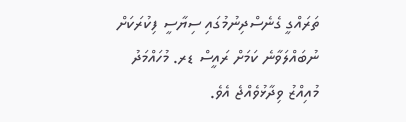ތަރައްގީ ގެނެސްދިނުމުގައި ސިޔާސީ ފިކުރަކަށް ނުބައްލަވާނެ ކަމަށް ރައީސް ޑރ. މުހައްމަދު މުއިއްޒު ވިދާޅުވެއްޖެ އެވެ.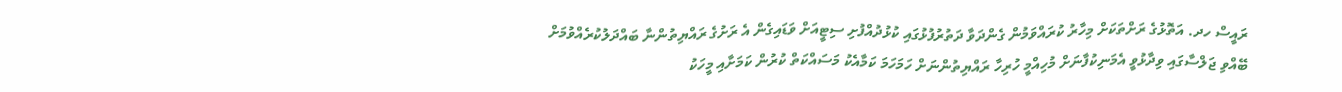ރައީސް ހދ. އަތޮޅުގެ ރަށްތަކަށް މިހާރު ކުރައްވަމުން ގެންދަވާ ދަތުރުފުޅުގައި ކުޅުދުއްފުށި ސިޓީއަށް ވަޑައިގެން އެ ރަށުގެ ރައްޔިތުންނާ ބައްދަލުކުރެއްވުމަށް ބޭއްވި ޖަލްސާގައި ވިދާޅުވީ އެމަނިކުފާނަށް މުހިއްމީ ހުރިހާ ރައްޔިތުންނަށް ހަމަހަމަ ކަމާއެކު މަސައްކަތް ކުރުން ކަމަށާއި މީހަކު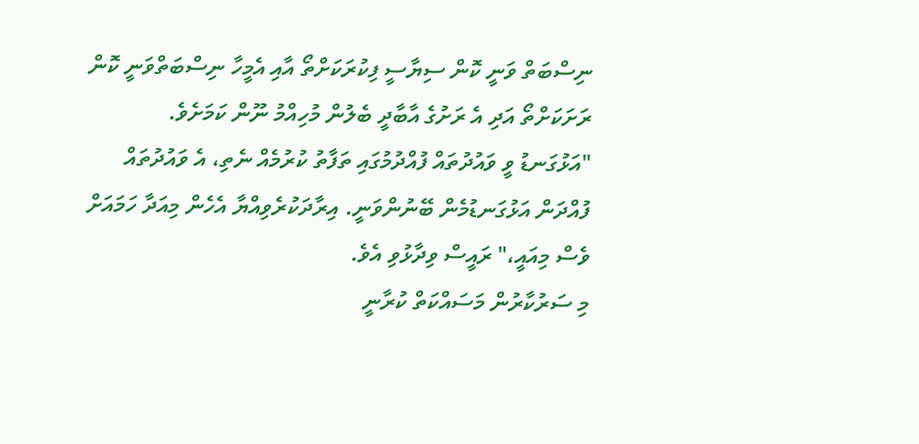ނިސްބަތް ވަނީ ކޮން ސިޔާސީ ފިކުރަކަށްތޯ އާއި އެމީހާ ނިސްބަތްވަނީ ކޮން ރަށަކަށްތޯ އަދި އެ ރަށުގެ އާބާދީ ބެލުން މުހިއްމު ނޫން ކަމަށެވެ.
"އަޅުގަނޑު ވީ ވައުދުތައް ފުއްދުމުގައި ތަފާތު ކުރުމެއް ނެތި، އެ ވައުދުތައް ފުއްދަން އަޅުގަނޑުމެން ބޭނުންވަނީ. އިރާދަކުރެވިއްޔާ އެހެން މިއަދާ ހަމައަށް ވެސް މިއައީ،" ރައީސް ވިދާޅުވި އެވެ.
މި ސަރުކާރުން މަސައްކަތް ކުރާނީ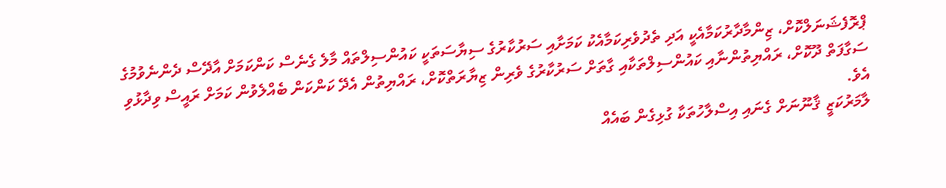ޕްރޮފެޝަނަލްކޮށް، ޒިންމާދާރުކަމާއެކީ އަދި ތެދުވެރިކަމާއެކު ކަމަށާއި ސަރުކާރުގެ ސިޔާސަތަކީ ކައުންސިލްތައް މާލެ ގެނެސް ކަންކަމަށް އާދޭސް ދެންނެވުމުގެ ސަގާފަތް ދޫކޮށް، ރައްޔިތުންނާއި ކައުންސިލްތަކާއި ގާތަށް ސަރުކާރުގެ ވެރިން ޒިޔާރަތްކޮށް، ރައްޔިތުން އެދޭ ކަންކަން ބެއްލެވުން ކަމަށް ރައީސް ވިދާޅުވި އެވެ.
ލާމަރުކަޒީ ޤާނޫނަށް ގެނައި އިސްލާހުތަކާ ގުޅިގެން ބައެއް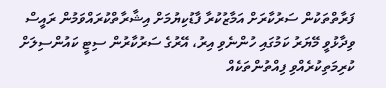ފަރާތްތަކުން ސަރުކާރަށް އަމާޒުކުރާ ފާޑުކިޔުމަށް އިޝާރާތްކުރައްވަމުން ރައީސް ވިދާޅުވީ މޭޔަރު ކަމުގައި ހުންނެވި އިރު، އޭރުގެ ސަރުކާރުން ސިޓީ ކައުންސިލަށް ކުރިމަތިކުރެއްވި ފިއްތުންތަކެއް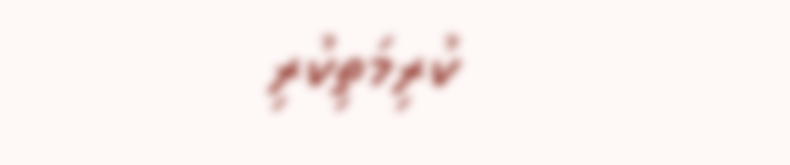ކުރިމަތިކުރި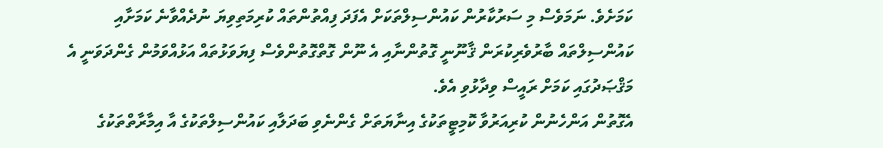ކަމަށެވެ. ނަމަވެސް މި ސަރުކާރުން ކައުންސިލްތަކަށް އެފަދަ ފިއްތުންތައް ކުރިމަތިވިޔަ ނުދެއްވާނެ ކަމަށާއި ކައުންސިލްތައް ބާރުވެރިކުރަން ޤާނޫނީ ގޮތުންނާއި އެ ނޫން ގޮތްގޮތުންވެސް ފިޔަވަޅުތައް އަޅުއްވަމުން ގެންދަވަނީ އެ މަޤްޞަދުގައި ކަމަށް ރައީސް ވިދާޅުވި އެވެ.
އެގޮތުން އަންހެނުން ކުރިއަރުވާ ކޮމިޓީތަކުގެ އިނާޔަތަށް ގެންނެވި ބަދަލާއި ކައުންސިލްތަކުގެ އާ އިމާރާތްތަކުގެ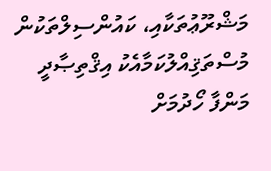މަޝްރޫޢުތަކާއި، ކައުންސިލްތަކުން މުސްތަޤިއްލުކަމާއެކު އިޤްތިޞާދީ މަންފާ ހޯދުމަށް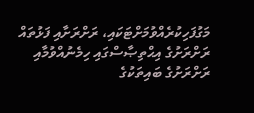މަގުފަހިކުރެއްވުމަށްޓަކައި، ރަށްރަށާއި ފަޅުތައް ރަށްރަށުގެ އިޙްތިޞާސްގައި ހިމެނުއްވުމާއި ރަށްރަށުގެ ބައިތަކުގެ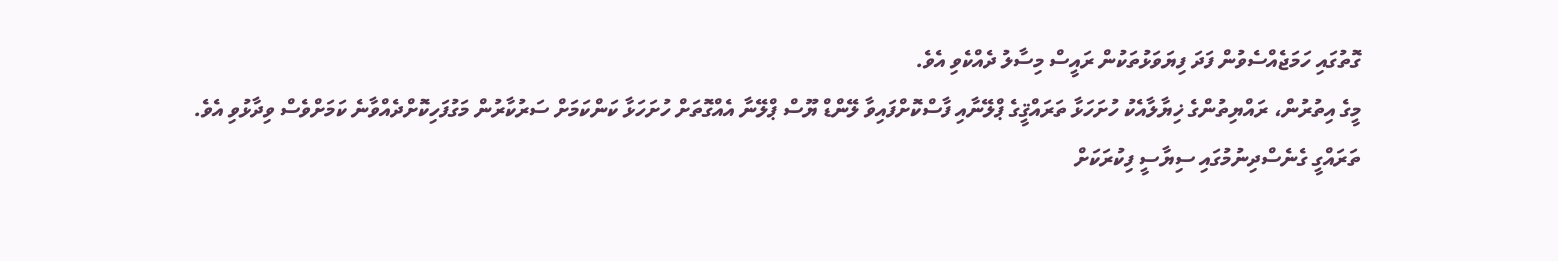ގޮތުގައި ހަމަޖެއްސެވުން ފަދަ ފިޔަވަޅުތަކުން ރައީސް މިސާލު ދެއްކެވި އެވެ.
މީގެ އިތުރުން، ރައްޔިތުންގެ ޚިޔާލާއެކު ހުށަހަޅާ ތަރައްޤީގެ ޕްލޭނާއި ފާސްކޮށްފައިވާ ލޭންޑް ޔޫސް ޕްލޭނާ އެއްގޮތަށް ހުށަހަޅާ ކަންކަމަށް ސަރުކާރުން މަގުފަހިކޮށްދެއްވާނެ ކަމަށްވެސް ވިދާޅުވި އެވެ.
ތަރައްގީ ގެނެސްދިނުމުގައި ސިޔާސީ ފިކުރަކަށް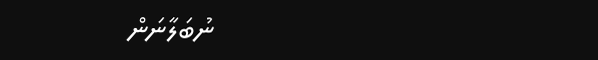ނުބަލާނަން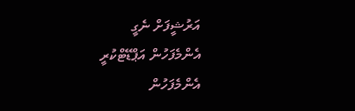އަރުޝީފަށް ނެގީ
އެންމެފަހުން އަޕްޑޭޓްކުރީ
އެންމެފަހުން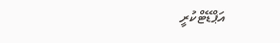އަޕްޑޭޓްކުރީ